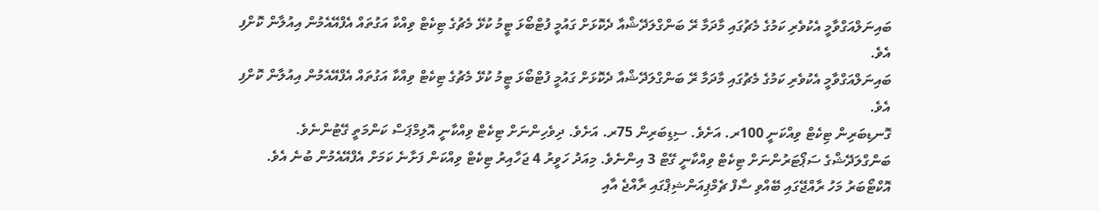ބައިނަލްއަގްވާމީ އެކުވެރި ކަމުގެ މެޗުގައި މާދަމާ ރޭ ބަންގްލަދޭޝްއާ ދެކޮޅަށް ގައުމީ ފުޓްބޯޅަ ޓީމު ކުޅޭ މެޗުގެ ޓިކެޓް ވިއްކާ އަގުތައް އެފްއޭއެމުން އިއުލާން ކޮށްފި އެވެ.
ބައިނަލްއަގްވާމީ އެކުވެރި ކަމުގެ މެޗުގައި މާދަމާ ރޭ ބަންގްލަދޭޝްއާ ދެކޮޅަށް ގައުމީ ފުޓްބޯޅަ ޓީމު ކުޅޭ މެޗުގެ ޓިކެޓް ވިއްކާ އަގުތައް އެފްއޭއެމުން އިއުލާން ކޮށްފި އެވެ.
ގޮނޑިބަރިން ޓިކެޓް ވިއްކަނީ 100ރ. އަށެވެ. ސިޑިބަރިން 75ރ. އަށެވެ. ދިވެހިންނަށް ޓިކެޓް ވިއްކާނީ އޮލިމްޕަސް ކަންމަތީ ގޭޓުންނެވެ. ބަންގްލަދޭޝްގެ ސަޕޯޓަރުންނަށް ޓިކެޓް ވިއްކާނީ ގޭޓް 3 އިންނެވެ. މިއަދު ހަވީރު 4 ޖަހާއިރު ޓިކެޓް ވިއްކަން ފަށާނެ ކަމަށް އެފްއޭއެމުން ބުނެ އެވެ.
އޮކްޓޯބަރު މަހު ރާއްޖޭގައި ބޭއްވި ސާފް ޗެމްޕިއަންޝިޕްގައި ރާއްޖެ އާއި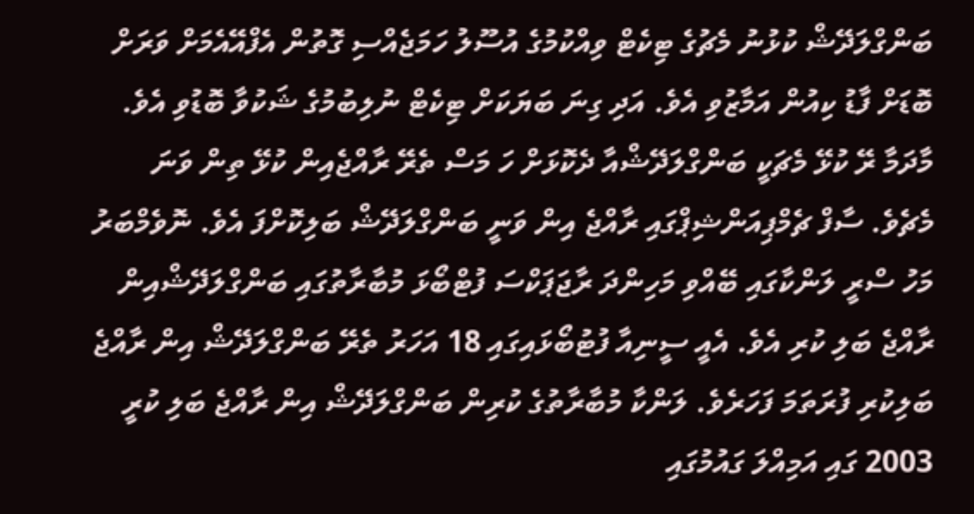ބަންގްލަދޭޝް ކުޅުނު މެޗުގެ ޓިކެޓް ވިއްކުމުގެ އުސޫލު ހަމަޖެއްސި ގޮތުން އެފްއޭއެމަށް ވަރަށް ބޮޑަށް ފާޑު ކިއުން އަމާޒުވި އެވެ. އަދި ގިނަ ބަޔަކަށް ޓިކެޓް ނުލިބުމުގެ ޝަކުވާ ބޮޑުވި އެވެ.
މާދަމާ ރޭ ކުޅޭ މެޗަކީ ބަންގްލަދޭޝްއާ ދެކޮޅަށް ހަ މަސް ތެރޭ ރާއްޖެއިން ކުޅޭ ތިން ވަނަ މެޗެވެ. ސާފް ޗެމްޕިއަންޝިޕްގައި ރާއްޖެ އިން ވަނީ ބަންގްލަދޭޝް ބަލިކޮށްފަ އެވެ. ނޮވެމްބަރު މަހު ސްރީ ލަންކާގައި ބޭއްވި މަހިންދަ ރާޖަޕަކްސަ ފުޓްބޯޅަ މުބާރާތުގައި ބަންގްލަދޭޝްއިން ރާއްޖެ ބަލި ކުރި އެވެ. އެއީ ސީނިއާ ފުޓުބޯޅައިގައި 18 އަހަރު ތެރޭ ބަންގްލަދޭޝް އިން ރާއްޖެ ބަލިކުރި ފުރަތަމަ ފަހަރެވެ. ލަންކާ މުބާރާތުގެ ކުރިން ބަންގްލަދޭޝް އިން ރާއްޖެ ބަލި ކުރީ 2003 ގައި އަމިއްލަ ގައުމުގައި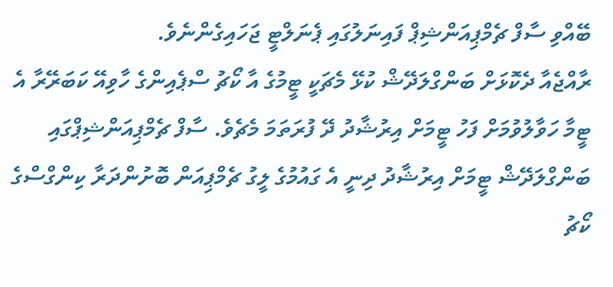ބޭއްވި ސާފް ޗެމްޕިއަންޝިޕް ފައިނަލުގައި ޕެނަލްޓީ ޖަހައިގެންނެވެ.
ރާއްޖެއާ ދެކޮޅަށް ބަންގްލަދޭޝް ކުޅޭ މެޗަކީ ޓީމުގެ އާ ކޯޗު ސްޕެއިންގެ ހާވިއޭ ކަބަރޭރާ އެ ޓީމާ ހަވާލުވުމަށް ފަހު ޓީމަށް އިރުޝާދު ދޭ ފުރަތަމަ މެޗެވެ. ސާފް ޗެމްޕިއަންޝިޕްގައި ބަންގްލަދޭޝް ޓީމަށް އިރުޝާދު ދިނީ އެ ގައުމުގެ ލީގު ޗެމްޕިއަން ބޮށުންދަރާ ކިންގްސްގެ ކޯޗު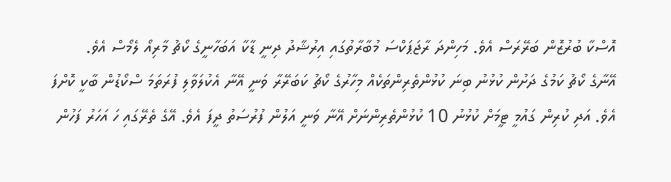އޮސްކާ ބުރުޒޮން ބަރޭރަސް އެވެ. މަހިންދަ ރާޖަޕަކްސަ މުބާރާތުގައި އިރުޝާދު ދިނީ ޑާކާ އަބަހާނީގެ ކޯޗު މާރިއޯ ލެމޯސް އެވެ.
އޭނާގެ ކޯޗު ކަމުގެ ދަށުން ކުޅުނު ބިނަ ކުޅުންތެރިންތަކެއް މިހާރުގެ ކޯޗު ކަބަރޭރާ ވަނީ އޭނާ އެކުލަވާލި ފުރަތަމަ ސްކޯޑުން ބާކީ ކޮށްފަ އެވެ. އަދި ކުރިން ގައުމީ ޓީމަށް ކުޅުނު 10 ކުޅުންތެރިންނަށް އޭނާ ވަނީ އަލުން ފުރުސަތު ދީފަ އެވެ. އޭގެ ތެރޭގައި ހަ އަހަރު ފަހުން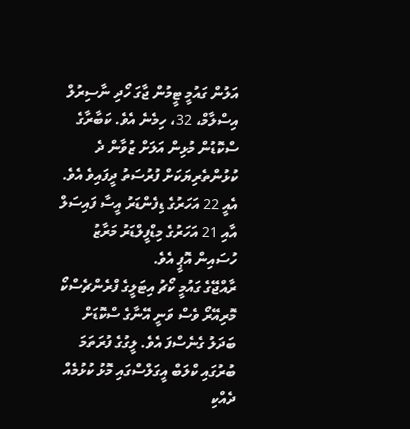އަލުން ގައުމީ ޓީމުން ޖާގަ ހޯދި ނާސިރުލް އިސްލާމް، 32، ހިމެނެ އެވެ. ކަބާރާގެ ސްކޮޑުން މުޅިން އަލަށް ޒުވާން ދެ ކުޅުންތެރިޔަކަށް ފުރުސަތު ދީފައިވެ އެވެ. އެއީ 22 އަހަރުގެ ޑިފެންޑަރު އީސާ ފައިސަލް އާއި 21 އަހަރުގެ މިޑްފީލްޑަރު މަރާޒު ހުސައިން އޮޕީ އެވެ.
ރާއްޖޭގެ ގައުމީ ކޯޗު އިޓަލީގެ ފްރެންޗެސްކޯ މޮރިއޭރޯ ވެސް ވަނީ އޭނާގެ ސްކޮޑަށް ބަދަލު ގެނެސްފަ އެވެ. ލީގުގެ ފުރަތަމަ ބުރުގައި ކްލަބް އީގަލްސްގައި މޮޅު ކުޅުމެއް ދެއްކި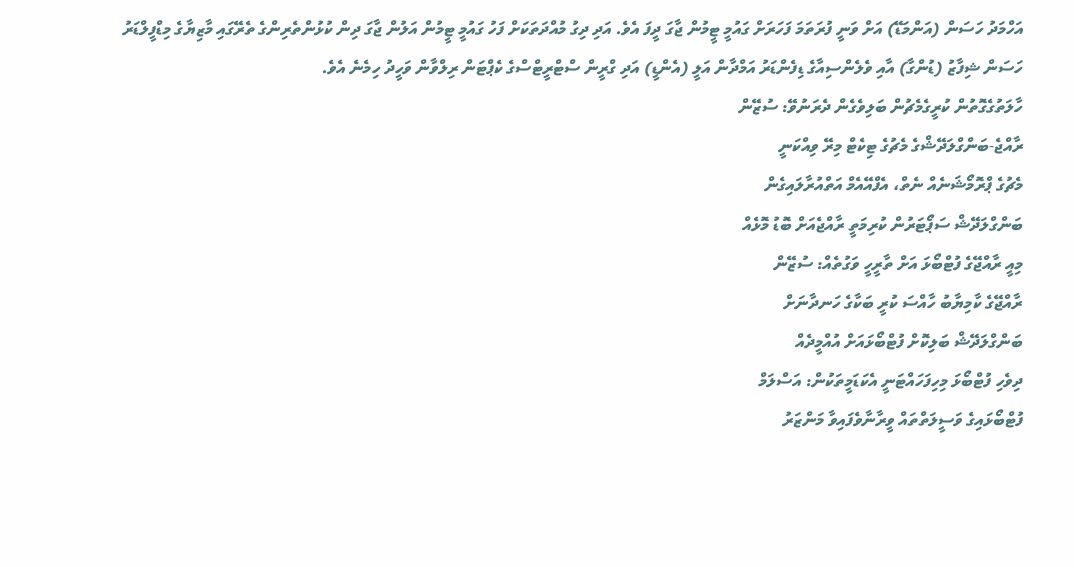އަހްމަދު ހަސަން (އަންމަޑޭ) އަށް ވަނީ ފުރަތަމަ ފަހަރަށް ގައުމީ ޓީމުން ޖާގަ ދީފަ އެވެ. އަދި ދިގު މުއްދަތަކަށް ފަހު ގައުމީ ޓީމުން އަލުން ޖާގަ ދިން ކުޅުންތެރިންގެ ތެރޭގައި މާޒިޔާގެ މިޑްފީލްޑަރު ހަސަން ޝިފާޒު (ޑުންގާ) އާއި ވެލެންސިއާގެ ޑިފެންޑަރު އަމްދާން އަލީ (އެންޑީ) އަދި ގްރީން ސްޓްރީޓްސްގެ ކެޕްޓަން ރިލްވާން ވަހީދު ހިމެނެ އެވެ.
ހާލަތުގެގޮތުން ކުރީގެމެޗުން ބަލިވެގެން ދެރަނުވޭ: ސުޒޭން
ރާއްޖެ-ބަންގްލަދޭޝްގެ މެޗުގެ ޓިކެޓް މިރޭ ވިއްކަނީ
މެޗުގެ ޕްރޮމޯޝަނެއް ނެތް، އެފްއޭއެމް އަތްއުރާލައިގެން
ބަންގްލަދޭޝް ސަޕޯޓަރުން ކުރިމަތީ ރާއްޖެއަށް ބޮޑު މޮޅެއް
މިއީ ރާއްޖޭގެ ފުޓްބޯޅަ އަށް ތާރީހީ ވަގުތެއް: ސުޒޭން
ރާއްޖޭގެ ކާމިޔާބު ހާއްސަ ކުރީ ބަކާގެ ހަނދާނަށް
ބަންގްލަދޭޝް ބަލިކޮށް ފުޓްބޯޅައަށް އުއްމީދެއް
ދިވެހި ފުޓްބޯޅަ މިހިފަހައްޓަނީ އެކަޑަމީތަކުން: އަސްލަމް
ފުޓްބޯޅައިގެ ވަސީލަތްތައް ވީރާނާވެފައިވާ މަންޒަރު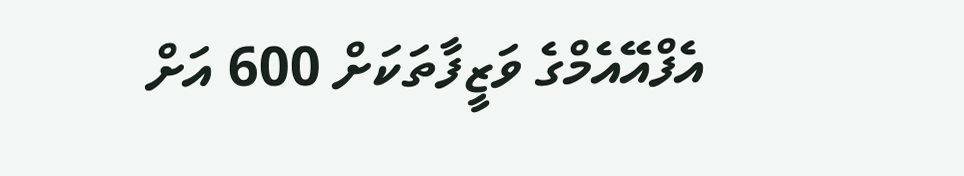އެފްއޭއެމްގެ ވަޒީފާތަކަށް 600 އަށް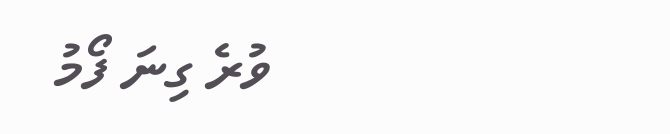ވުރެ ގިނަ ފޯމު